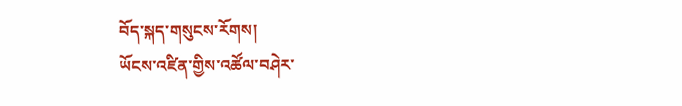བོད་སྐད་གསུངས་རོགས།
ཡོངས་འཛིན་གྱིས་འཚོལ་བཤེར་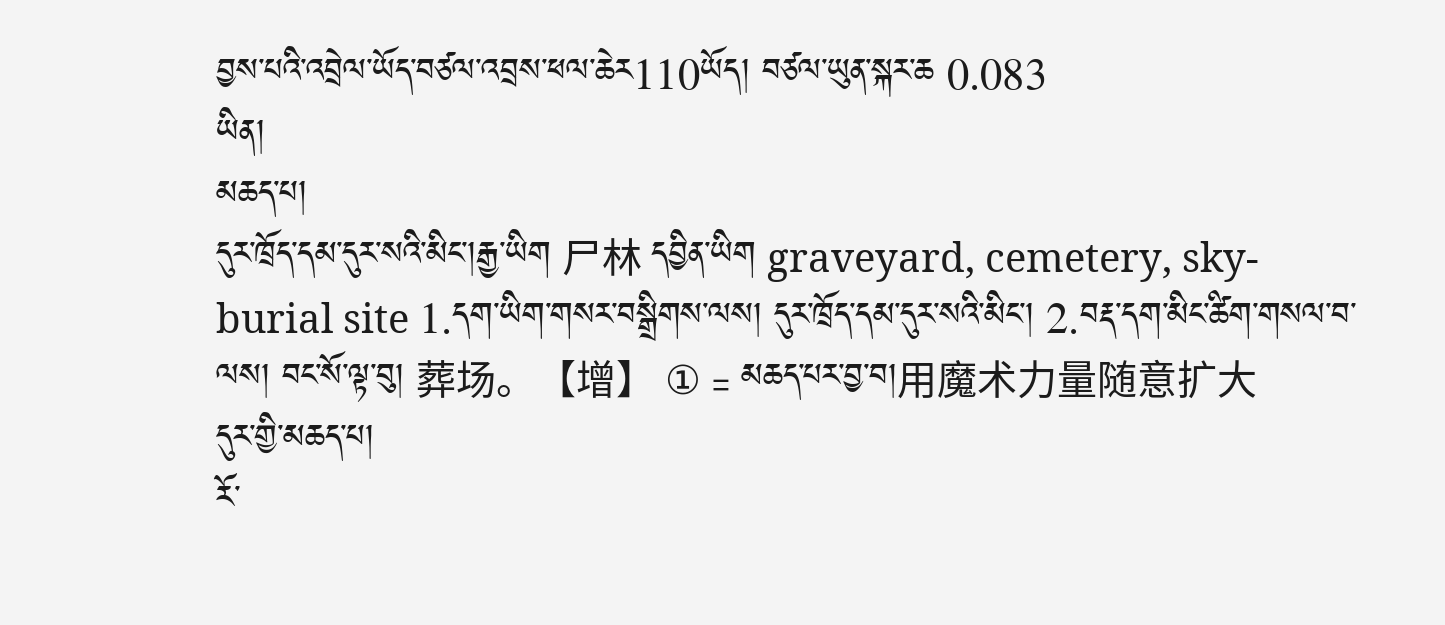བྱས་པའི་འབྲེལ་ཡོད་བཙལ་འབྲས་ཕལ་ཆེར110ཡོད། བཙལ་ཡུན་སྐར་ཆ 0.083
ཡིན།
མཆད་པ།
དུར་ཁྲོད་དམ་དུར་སའི་མིང་།རྒྱ་ཡིག 尸林 དབྱིན་ཡིག graveyard, cemetery, sky-burial site 1.དག་ཡིག་གསར་བསྒྲིགས་ལས། དུར་ཁྲོད་དམ་དུར་སའི་མིང་། 2.བརྡ་དག་མིང་ཚིག་གསལ་བ་ལས། བང་སོ་ལྟ་བུ། 葬场。【增】 ①﹦མཆད་པར་བྱ་བ།用魔术力量随意扩大
དུར་གྱི་མཆད་པ།
རོ་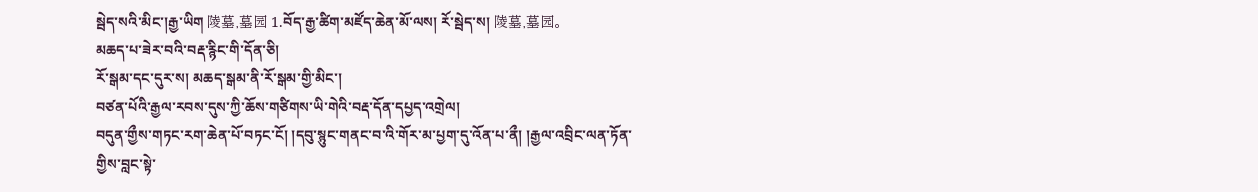སྦེད་སའི་མིང་།རྒྱ་ཡིག 陵墓,墓园 1.བོད་རྒྱ་ཚིག་མཛོད་ཆེན་མོ་ལས། རོ་སྦེད་ས། 陵墓,墓园。
མཆད་པ་ཟེར་བའི་བརྡ་རྙིང་གི་དོན་ཅི།
རོ་སྒམ་དང་དུར་ས། མཆད་སྒམ་ནི་རོ་སྒམ་གྱི་མིང་།
བཙན་པོའི་རྒྱལ་རབས་དུས་ཀྱི་ཆོས་གཙིགས་ཡི་གེའི་བརྡ་དོན་དཔྱད་འགྲེལ།
བདུན་གྱྀས་གཏང་རག་ཆེན་པོ་བཏང་ངོ། །དབུ་སྙུང་གནང་བ་འི་གོར་མ་པྱག་དུ་འོན་པ་ནྀ། །རྒྱལ་འབྲིང་ལན་ཏོན་གྱིས་བླང་སྟེ་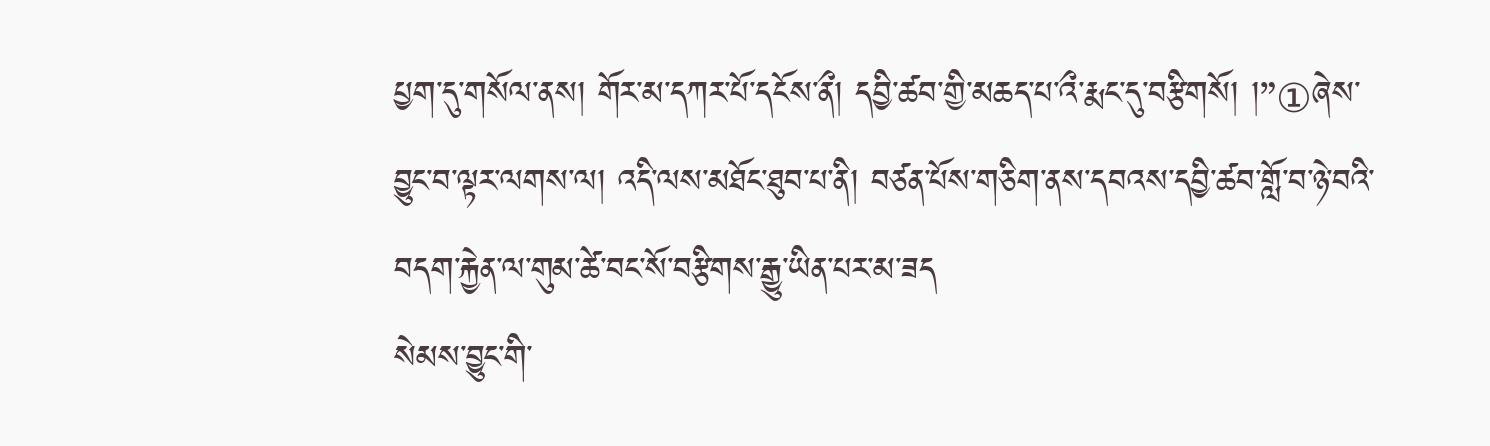པྱག་དུ་གསོལ་ནས། གོར་མ་དཀར་པོ་དངོས་ནྀ། དབྱི་ཚབ་གྱི་མཆད་པ་འྀ་རྨང་དུ་བརྩིགསོ། །”①ཞེས་བྱུང་བ་ལྟར་ལགས་ལ། འདི་ལས་མཐོང་ཐུབ་པ་ནི། བཙན་པོས་གཅིག་ནས་དབའས་དབྱི་ཚབ་གློ་བ་ཉེ་བའི་བདག་རྐྱེན་ལ་གུམ་ཚེ་བང་སོ་བརྩིགས་རྒྱུ་ཡིན་པར་མ་ཟད
སེམས་བྱུང་གི་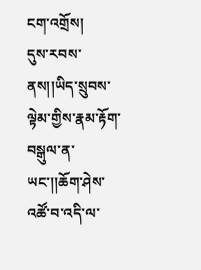ངག་འགྲོས།
དུས་རབས་ནས།།ཡིད་སྲུབས་ལྟེམ་གྱིས་རྣམ་རྟོག་བསྒུལ་ན་ཡང་།།ཆོག་ཤེས་འཚོ་བ་འདི་ལ་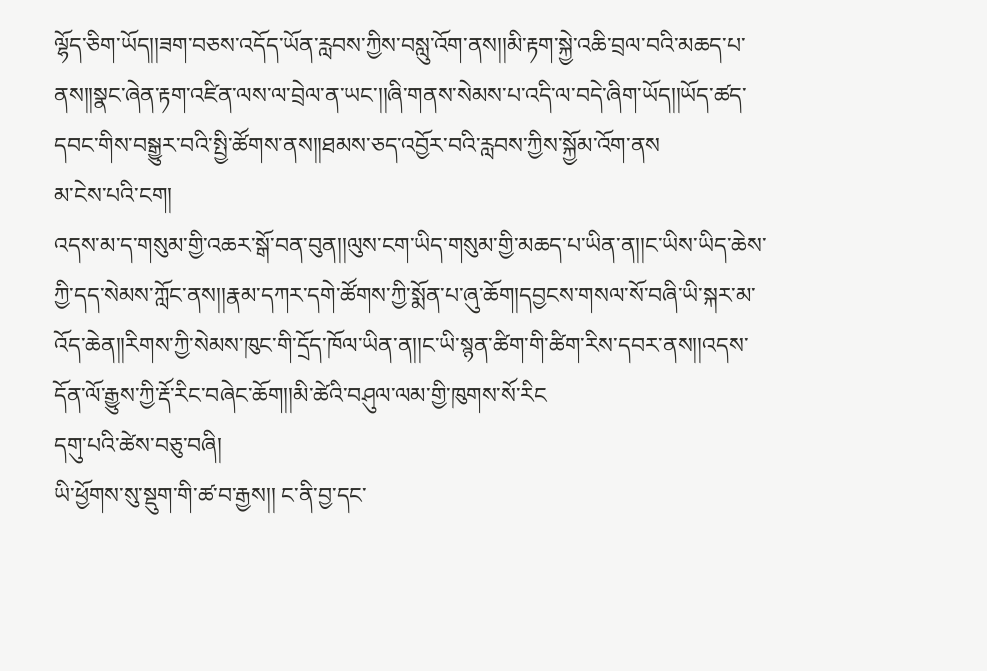ལྷོད་ཅིག་ཡོད།།ཟག་བཅས་འདོད་ཡོན་རླབས་ཀྱིས་བསླུ་འོག་ནས།།མི་རྟག་སྐྱེ་འཆི་བྲལ་བའི་མཆད་པ་ནས།།སྣང་ཞེན་རྟག་འཛིན་ལས་ལ་བྲེལ་ན་ཡང་།།ཞི་གནས་སེམས་པ་འདི་ལ་བདེ་ཞིག་ཡོད།།ཡོད་ཚད་དབང་གིས་བསྒྱུར་བའི་སྤྱི་ཚོགས་ནས།།ཐམས་ཅད་འབྱོར་བའི་རླབས་ཀྱིས་སྐྱོམ་འོག་ནས
མ་ངེས་པའི་ངག།
འདས་མ་ད་གསུམ་གྱི་འཆར་སྒོ་བན་བུན།།ལུས་ངག་ཡིད་གསུམ་གྱི་མཆད་པ་ཡིན་ན།།ང་ཡིས་ཡིད་ཆེས་ཀྱི་དད་སེམས་ཀློང་ནས།།རྣམ་དཀར་དགེ་ཚོགས་ཀྱི་སྨོན་པ་ཞུ་ཆོག།དབྱངས་གསལ་སོ་བཞི་ཡི་སྐར་མ་འོད་ཆེན།།རིགས་ཀྱི་སེམས་ཁུང་གི་དྲོད་ཁོལ་ཡིན་ན།།ང་ཡི་སྙན་ཚིག་གི་ཚིག་རིས་དབར་ནས།།འདས་དོན་ལོ་རྒྱུས་ཀྱི་རྡོ་རིང་བཞེང་ཆོག།།མི་ཚེའི་བཤུལ་ལམ་གྱི་ཁུགས་སོ་རིང
དགུ་པའི་ཚེས་བཅུ་བཞི།
ཡི་ཕྱོགས་སུ་སྡུག་གི་ཚ་བ་རྒྱས།། ང་ནི་བྱ་དང་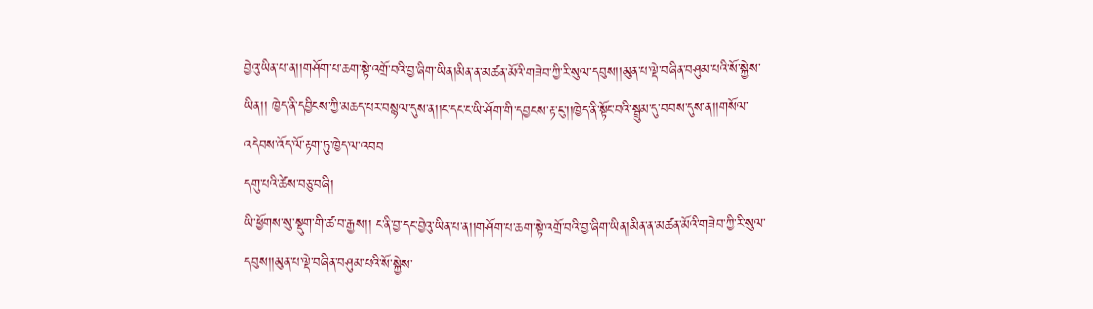བྱེའུ་ཡིན་པ་ན།།གཤོག་པ་ཆག་སྟེ་འགྲོ་བའི་བྱ་ཞིག་ཡིན།མིན་ན་མཚན་མོའི་གཟེབ་ཀྱི་རི་སུལ་དབུས།།མུན་པ་ལྡེ་བཞིན་བཤུམ་པའི་སོ་སྐྱེས་ཡིན།། ཁྱེད་ནི་དབྱིངས་ཀྱི་མཆད་པར་བསྙལ་དུས་ན།།ང་དང་ང་ཡི་ཤོག་གི་དབྱངས་རྟ་ངུ་།།ཁྱེད་ནི་སྟོང་བའི་སྦྲུམ་དུ་བབས་དུས་ན།།གསོལ་འདེབས་འོད་ལོ་རྟག་ཏུ་ཁྱེད་ལ་འབབ
དགུ་པའི་ཚེས་བཅུ་བཞི།
ཡི་ཕྱོགས་སུ་སྡུག་གི་ཚ་བ་རྒྱས།། ང་ནི་བྱ་དང་བྱེའུ་ཡིན་པ་ན།།གཤོག་པ་ཆག་སྟེ་འགྲོ་བའི་བྱ་ཞིག་ཡིན།མིན་ན་མཚན་མོའི་གཟེབ་ཀྱི་རི་སུལ་དབུས།།མུན་པ་ལྡེ་བཞིན་བཤུམ་པའི་སོ་སྐྱེས་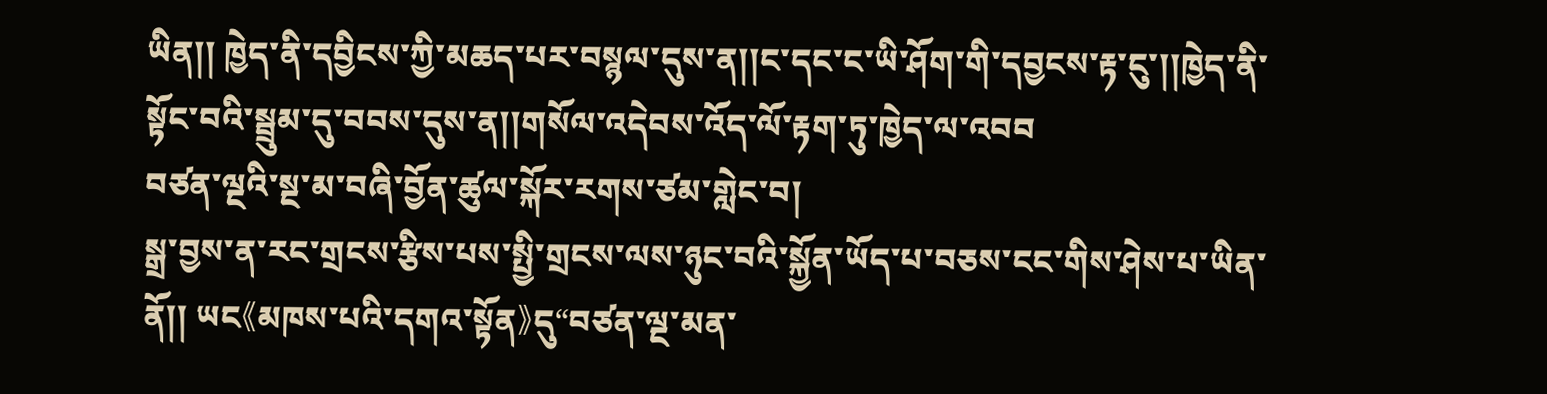ཡིན།། ཁྱེད་ནི་དབྱིངས་ཀྱི་མཆད་པར་བསྙལ་དུས་ན།།ང་དང་ང་ཡི་ཤོག་གི་དབྱངས་རྟ་ངུ་།།ཁྱེད་ནི་སྟོང་བའི་སྦྲུམ་དུ་བབས་དུས་ན།།གསོལ་འདེབས་འོད་ལོ་རྟག་ཏུ་ཁྱེད་ལ་འབབ
བཙན་ལྔའི་སྔ་མ་བཞི་བྱོན་ཚུལ་སྐོར་རགས་ཙམ་གླེང་བ།
སྒྲ་བྱས་ན་རང་གྲངས་རྩིས་པས་སྤྱི་གྲངས་ལས་ཉུང་བའི་སྐྱོན་ཡོད་པ་བཅས་ངང་གིས་ཤེས་པ་ཡིན་ནོ།། ཡང《མཁས་པའི་དགའ་སྟོན》དུ“བཙན་ལྔ་མན་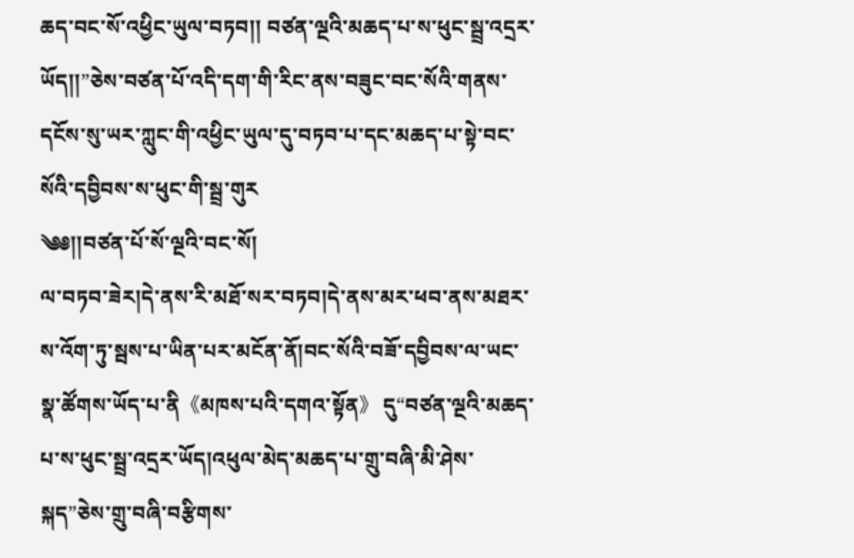ཆད་བང་སོ་འཕྱིང་ཡུལ་བཏབ།། བཙན་ལྔའི་མཆད་པ་ས་ཕུང་སྦྲ་འདྲར་ཡོད།།”ཅེས་བཙན་པོ་འདི་དག་གི་རིང་ནས་བཟུང་བང་སོའི་གནས་དངོས་སུ་ཡར་ཀླུང་གི་འཕྱིང་ཡུལ་དུ་བཏབ་པ་དང་མཆད་པ་སྟེ་བང་སོའི་དབྱིབས་ས་ཕུང་གི་སྦྲ་གུར
༄༅།།བཙན་པོ་སོ་ལྔའི་བང་སོ།
ལ་བཏབ་ཟེར།དེ་ནས་རི་མཐོ་སར་བཏབ།དེ་ནས་མར་ཕབ་ནས་མཐར་ས་འོག་ཏུ་སྦས་པ་ཡིན་པར་མངོན་ནོ།བང་སོའི་བཟོ་དབྱིབས་ལ་ཡང་སྣ་ཚོགས་ཡོད་པ་ནི《མཁས་པའི་དགའ་སྟོན》 དུ“བཙན་ལྔའི་མཆད་པ་ས་ཕུང་སྦྲ་འདྲར་ཡོད།འཕུལ་མེད་མཆད་པ་གྲུ་བཞི་མི་ཤེས་སྐད”ཅེས་གྲུ་བཞི་བརྩིགས་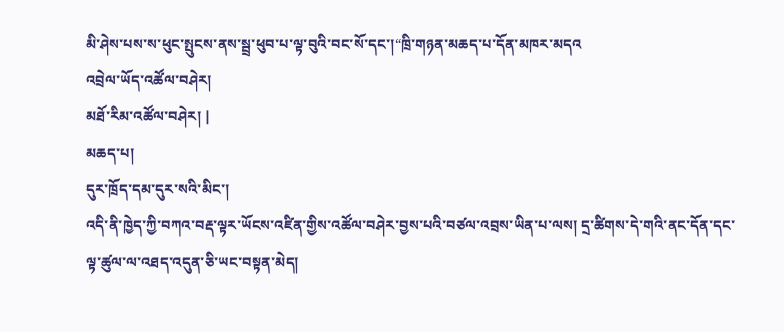མི་ཤེས་པས་ས་ཕུང་སྤུངས་ནས་སྦྲ་ཕུབ་པ་ལྟ་བུའི་བང་སོ་དང་།“ཁྲི་གཉན་མཆད་པ་དོན་མཁར་མདའ
འབྲེལ་ཡོད་འཚོལ་བཤེར།
མཐོ་རིམ་འཚོལ་བཤེར། |
མཆད་པ།
དུར་ཁྲོད་དམ་དུར་སའི་མིང་།
འདི་ནི་ཁྱེད་ཀྱི་བཀའ་བརྡ་ལྟར་ཡོངས་འཛིན་གྱིས་འཚོལ་བཤེར་བྱས་པའི་བཙལ་འབྲས་ཡིན་པ་ལས། དྲ་ཚིགས་དེ་གའི་ནང་དོན་དང་ལྟ་ཚུལ་ལ་འཐད་འདུན་ཅི་ཡང་བསྟན་མེད།